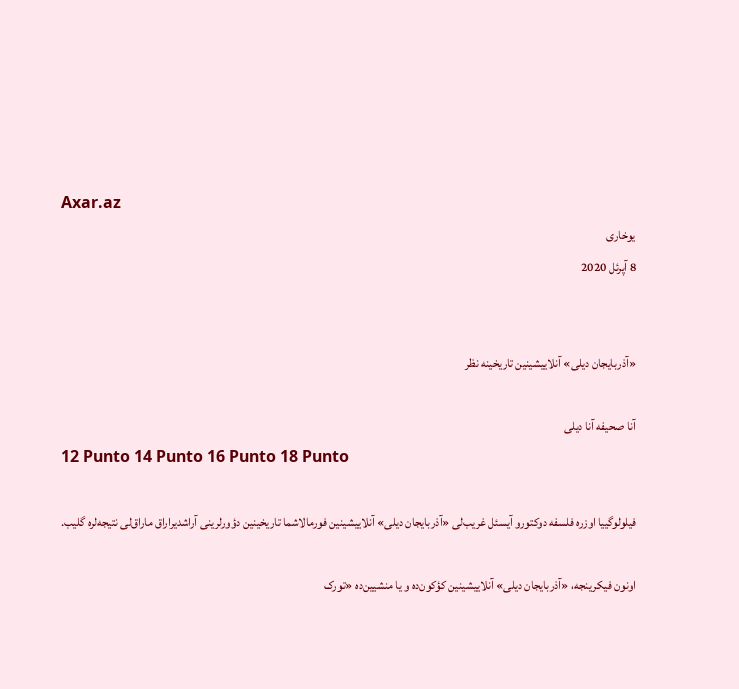Axar.az
یوخاری
8 آپرئل 2020


«آذربایجان دیلی» آنلاییشینین تاریخینه نظر

آنا صحیفه آنا دیلی
12 Punto 14 Punto 16 Punto 18 Punto

فیلولوگییا اوزره فلسفه دوکتورو آیسئل غریب‌لی «آذربایجان دیلی» آنلاییشینین فورمالاشما تاریخینین دؤورلرینی آراشدیراراق ماراق‌لی نتیجه‌لره گلیب.

اونون فیکرینجه، «آذربایجان دیلی» آنلاییشینین کؤکون‌ده و یا منشیین‌ده «تورک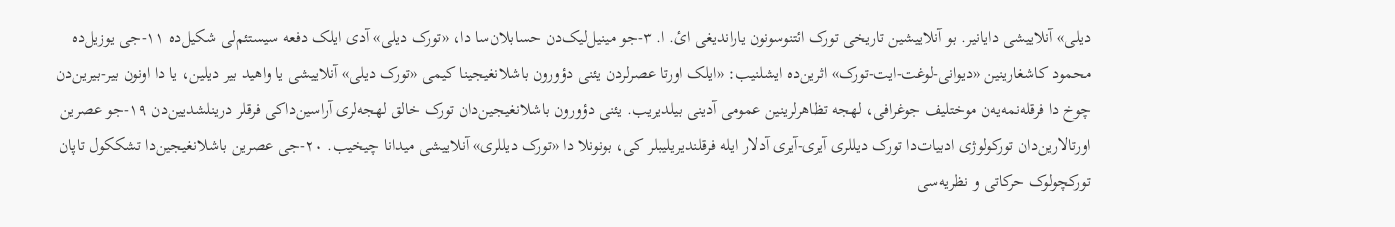دیلی» آنلاییشی دایانیر. بو آنلاییشین تاریخی تورک ائتنوسونون یاراندیغی ائ. ا. ۳-جو مینیل‌لیک‌دن حسابلان‌سا دا، «تورک دیلی» آدی ایلک دفعه سیستئم‌لی شکیل‌ده ۱۱-جی یوزیل‌ده محمود کاشغارینین «دیوانی-لوغت-ایت-تورک» اثرین‌ده ایشلنیب: «ایلک اورتا عصرلردن یئنی دؤورون باشلانغیجینا کیمی «تورک دیلی» آنلاییشی یا واهید بیر دیلین، یا دا اونون بیر-بیرین‌دن چوخ دا فرقله‌نمه‌یه‌ن موختلیف جوغرافی، لهجه تظاهرلرینین عمومی آدینی بیلدیریب. یئنی دؤورون باشلانغیجین‌دان تورک خالق لهجه‌لری آراسین‌داکی فرقلر درینلشدیین‌دن ۱۹-جو عصرین اورتالارین‌دان تورکولوژی ادبیات‌دا تورک دیللری آیری-آیری آدلار ایله فرقلندیریلیبلر کی، بونونلا دا «تورک دیللری» آنلاییشی میدانا چیخیب. ۲۰-جی عصرین باشلانغیجین‌دا تشککول تاپان تورکچولوک حرکاتی و نظریه‌سی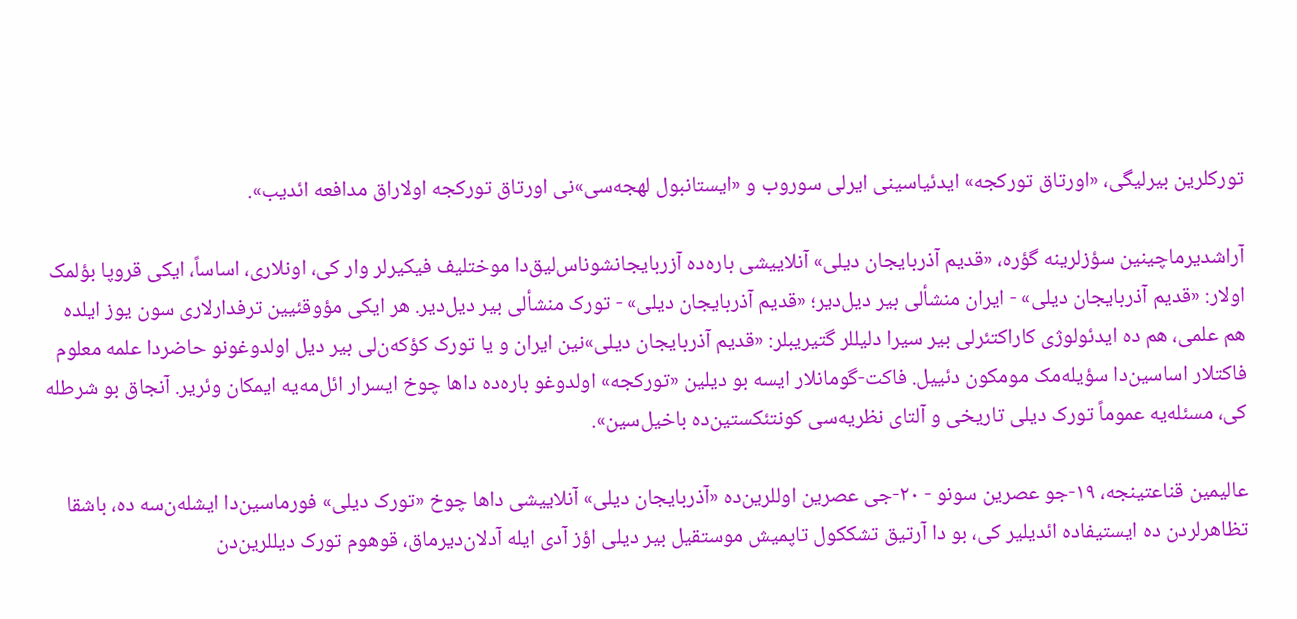تورکلرین بیرلیگی، «اورتاق تورکجه» ایدئیاسینی ایر‌لی سوروب و «ایستانبول لهجه‌سی»نی اورتاق تورکجه اولاراق مدافعه ائدیب».

آراشدیرماچینین سؤزلرینه گؤره، «قدیم آذربایجان دیلی» آنلاییشی باره‌ده آزربایجانشوناس‌لیق‌دا موختلیف فیکیرلر وار کی، اونلاری، اساساً، ایکی قروپا بؤلمک اولار: «قدیم آذربایجان دیلی» - ایران منشأ‌لی بیر دیل‌دیر؛ «قدیم آذربایجان دیلی» - تورک منشأ‌لی بیر دیل‌دیر. هر ایکی مؤوقئیین ترفدارلاری سون یوز ایلده هم علمی، هم ده ایدئولوژی کاراکتئرلی بیر سیرا دلیللر گتیریبلر: «قدیم آذربایجان دیلی»نین ایران و یا تورک کؤکه‌ن‌لی بیر دیل اولدوغونو حاضردا علمه معلوم فاکتلار اساسین‌دا سؤیله‌مک مومکون دئییل. فاکت-گومانلار ایسه بو دیلین «تورکجه» اولدوغو باره‌ده داها چوخ ایسرار ائل‌مه‌یه ایمکان وئریر. آنجاق بو شرطله کی، مسئله‌یه عموماً تورک دیلی تاریخی و آلتای نظریه‌سی کونتئکستین‌ده باخیل‌سین».

عالیمین قناعتینجه، ۱۹-جو عصرین سونو - ۲۰-جی عصرین اوللرین‌ده «آذربایجان دیلی» آنلاییشی داها چوخ «تورک دیلی» فورماسین‌دا ایشله‌ن‌سه ده، باشقا تظاهرلردن ده ایستیفاده ائدیلیر کی، بو دا آرتیق تشککول تاپمیش موستقیل بیر دیلی اؤز آدی ایله آدلان‌دیرماق، قوهوم تورک دیللرین‌دن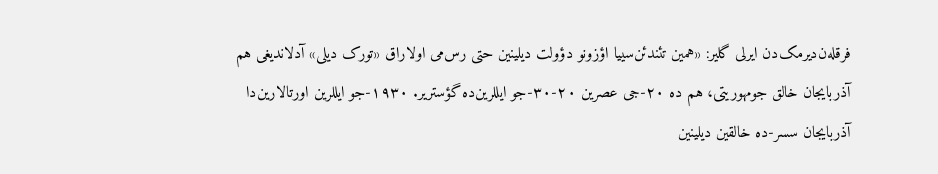فرقله‌ن‌دیرمک‌دن ایر‌لی گلیر: «همین تئندئن‌سییا اؤزونو دؤولت دیلینین حتی رس‌می اولاراق «تورک دیلی» آدلاندیغی هم آذربایجان خالق جومهوریتی، هم ده ۲۰-جی عصرین ۲۰-۳۰-جو ایللرین‌ده گؤستریر. ۱۹۳۰-جو ایللرین اورتالارین‌دا آذربایجان سسر-ده خالقین دیلینین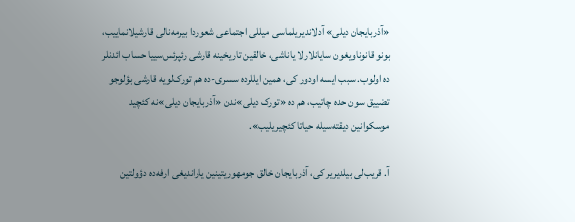«آذربایجان دیلی» آدلاندیریلماسی میللی اجتماعی شعوردا بیرمه‌نالی قارشیلانماییب، بونو قانوناویغون سایانلارلا یاناشی، خالقین تاریخینه قارشی رئپرئس‌سییا حساب ائد‌نلر ده اولوب. سبب ایسه اودور کی، همین ایللرده سسری-ده هم تورک‌لویه قارشی بؤلوجو تضییق سون حده چاتیب، هم ده «تورک دیلی»ند‌ن «آذربایجان دیلی»نه کئچید موسکوانین دیقته‌سیله حیاتا کئچیریلیب».

آ. قریب‌لی بیلدیریر کی، آذربایجان خالق جومهوریتینین یاراندیغی ارفه‌ده دؤولتین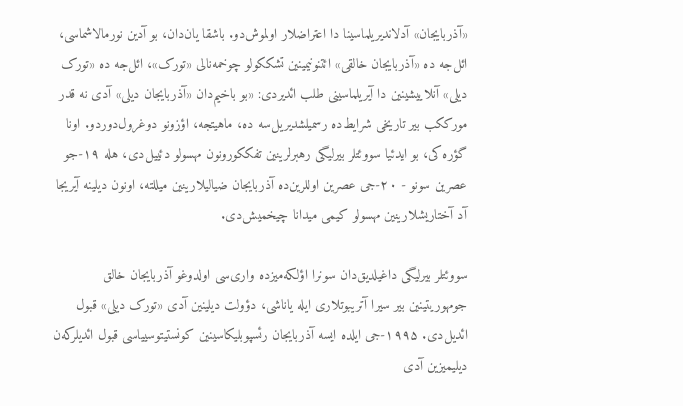«آذربایجان» آدلاندیریلماسینا دا اعتراضلار اولموش‌دو. باشقا یان‌دان، بو آدین نورمالاشماسی، ائل‌جه ده «آذربایجان خالقی» ائتنونیمینین تشککولو چوخمه‌نالی «تورک»، ائل‌جه ده «تورک دیلی» آنلاییشینین دا آیریلماسینی طلب ائدیردی: «بو باخیم‌دان «آذربایجان دیلی» آدی نه قدر مورککب بیر تاریخی شرایط‌ده رسمیلشدیریل‌سه ده، ماهیتجه، اؤزونو دوغرول‌دوردو. اونا گؤره کی، بو ایدئیا سووئتلر بیرلیگی رهبرلرینین تفککورونون مهسولو دئییل‌دی، هله ۱۹-جو عصرین سونو - ۲۰-جی عصرین اوللرین‌ده آذربایجان ضیالیلارینین میللته، اونون دیلینه آیریجا آد آختاریشلارینین مهسولو کیمی میدانا چیخمیش‌دی.

سووئتلر بیرلیگی داغیلدیق‌دان سونرا اؤلکه‌میزده واری‌سی اولدوغو آذربایجان خالق جومهوریتینین بیر سیرا آتریبوتلاری ایله یاناشی، دؤولت دیلینین آدی «تورک دیلی» قبول ائدیل‌دی. ۱۹۹۵-جی ایلده ایسه آذربایجان رئسپوبلیکاسینین کونستیتوسییاسی قبول ائدیلرکه‌ن دیلیمیزین آدی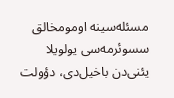مسئله‌سینه اومومخالق سسوئرمه‌سی یولویلا یئنی‌دن باخیل‌دی، دؤولت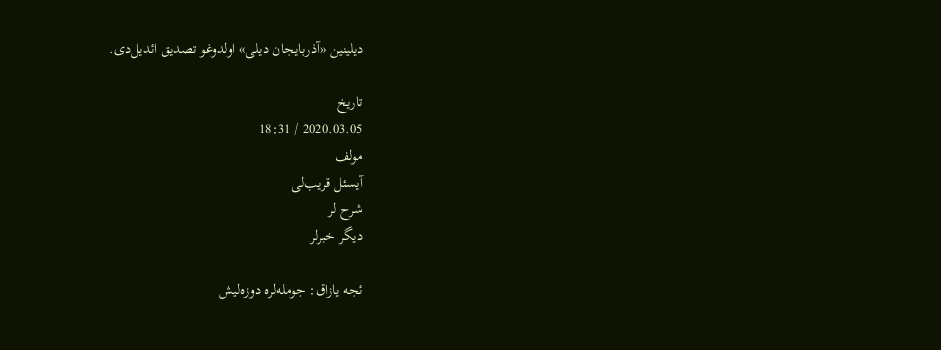دیلینین «آذربایجان دیلی» اولدوغو تصدیق ائدیل‌دی.

تاریخ
2020.03.05 / 18:31
مولف
آیسئل قریب‌لی
شرح لر
دیگر خبرلر

ئجه یازاق: جومله‌لره دوزه‌لیش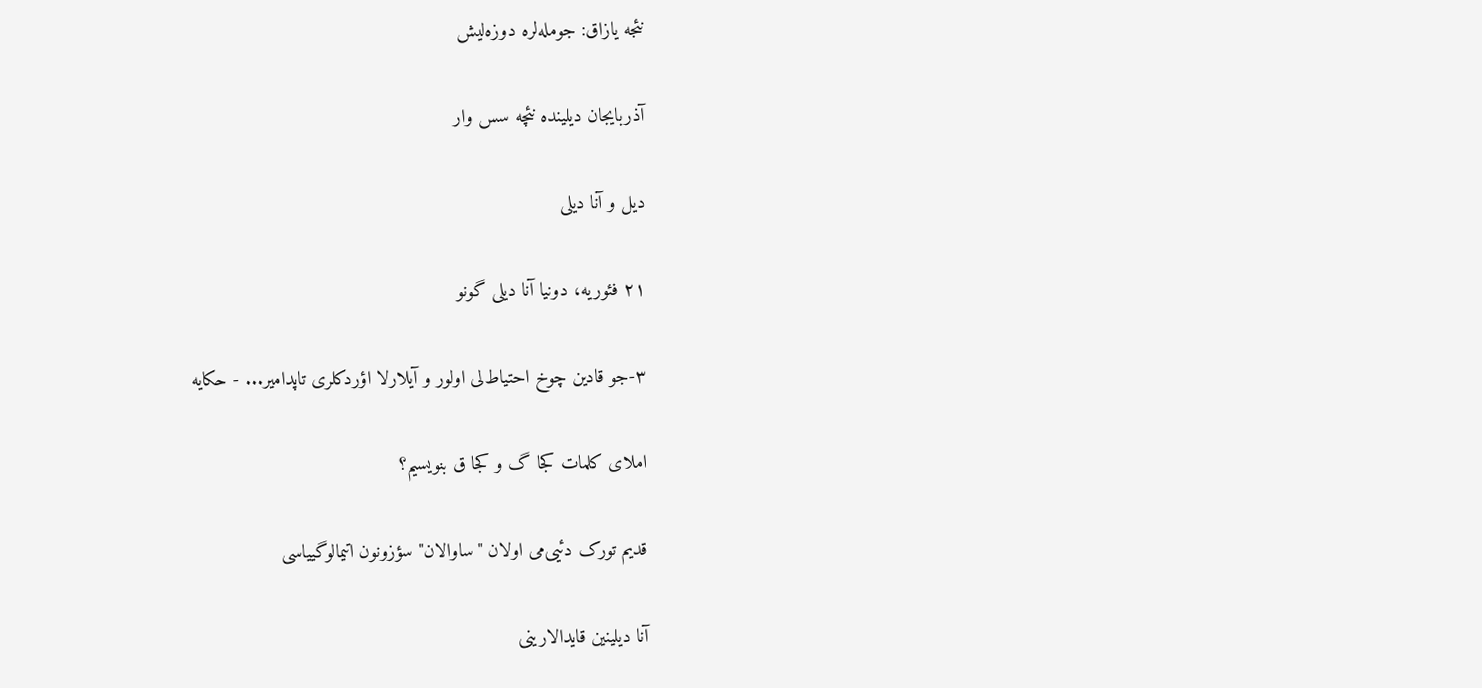نئجه یازاق: جومله‌لره دوزه‌لیش

آذربایجان دیلینده نئچه سس وار

دیل و آنا دیلی

۲۱ فئوریه، دونیا آنا دیلی گونو

۳-جو قادین چوخ احتیاط‌لی اولور و آیلارلا اؤردکلری تاپدامیر... - حکایه

املای کلمات کجا گ و کجا ق بنویسیم؟

قدیم تورک دئیی‌می اولان "ساوالان" سؤزونون اتیمالوگییاسی

آنا دیلینین قایدالارینی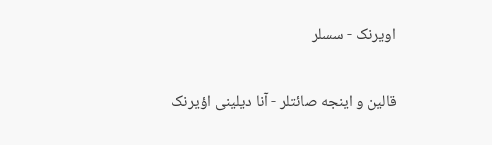اویرنک - سسلر

قالین و اینجه صائتلر - آنا دیلینی اؤیرنک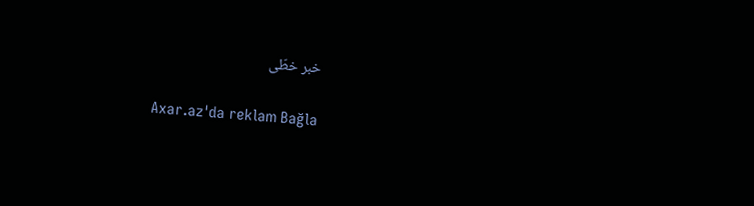خبر خطّی

Axar.az'da reklam Bağla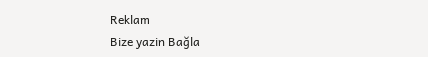Reklam
Bize yazin Bağla